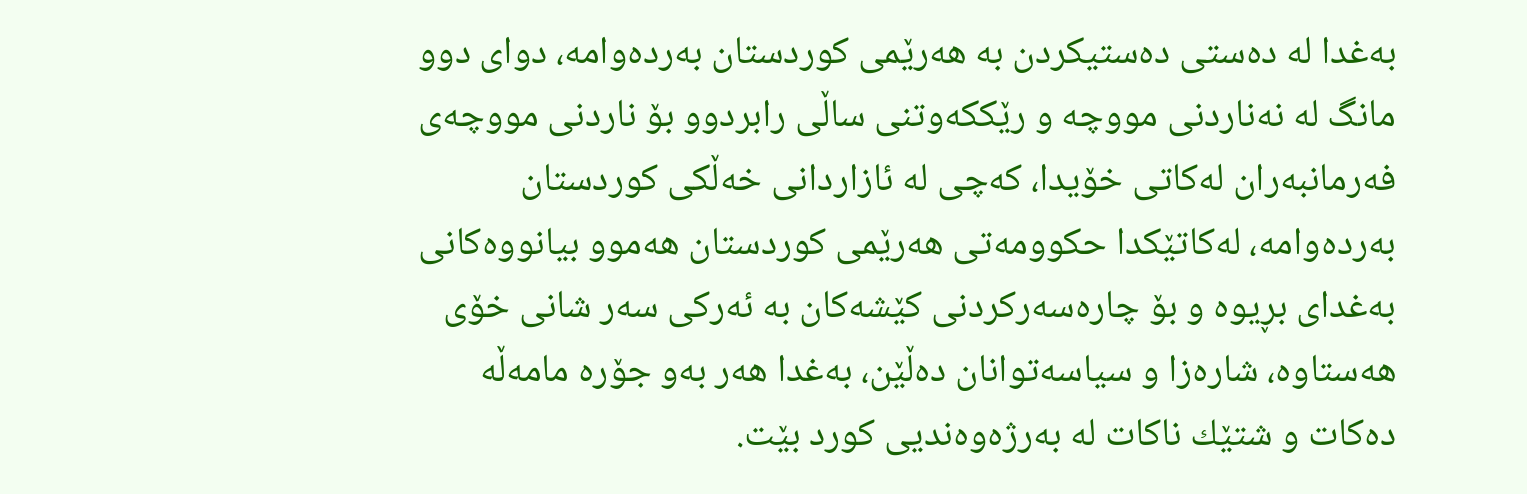بەغدا لە دەستی دەستیكردن بە هەرێمی كوردستان بەردەوامە، دوای دوو مانگ لە نەناردنی مووچە و رێككەوتنی ساڵی رابردوو بۆ ناردنی مووچەی فەرمانبەران لەكاتی خۆیدا، كەچی لە ئازاردانی خەڵكی كوردستان بەردەوامە، لەكاتێكدا حكوومەتی هەرێمی كوردستان هەموو بیانووەكانی بەغدای بڕیوە و بۆ چارەسەركردنی كێشەكان بە ئەركی سەر شانی خۆی هەستاوە، شارەزا و سیاسەتوانان دەڵێن، بەغدا هەر بەو جۆرە مامەڵە دەكات و شتێك ناكات لە بەرژەوەندیی كورد بێت.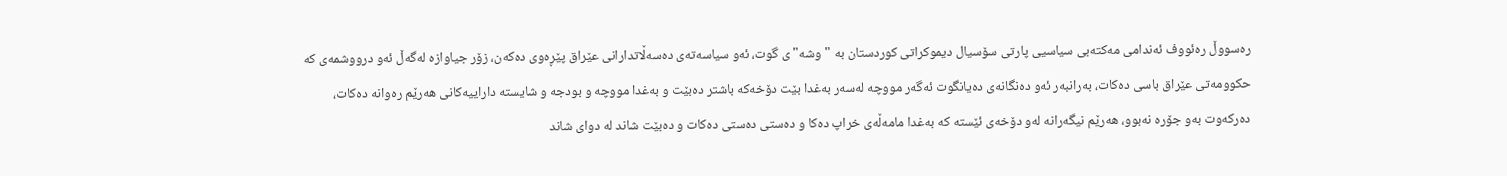رەسووڵ رەئووف ئەندامی مەكتەبی سیاسیی پارتی سۆسیال دیموكراتی كوردستان بە "وشە"ی گوت، ئەو سیاسەتەی دەسەڵاتدارانی عێراق پێڕەوی دەكەن، زۆر جیاوازە لەگەڵ ئەو درووشمەی كە حكوومەتی عێراق باسی دەكات، بەرانبەر ئەو دەنگانەی دەیانگوت ئەگەر مووچە لەسەر بەغدا بێت دۆخەكە باشتر دەبێت و بەغدا مووچە و بودجە و شایستە داراییەكانی هەرێم رەوانە دەكات، دەركەوت بەو جۆرە نەبوو، هەرێم نیگەرانە لەو دۆخەی ئێستە كە بەغدا مامەڵەی خراپ دەكا و دەستی دەستی دەكات و دەبێت شاند لە دوای شاند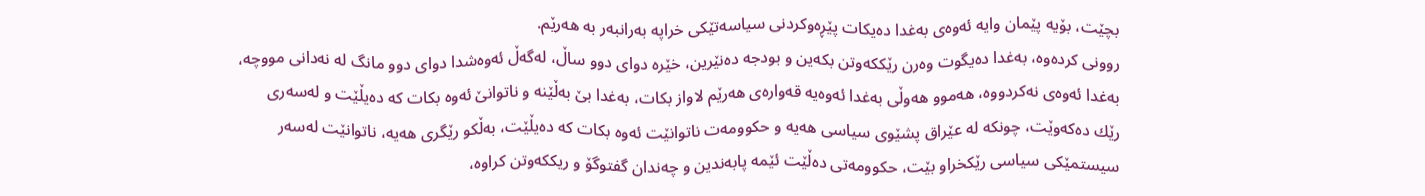بچێت، بۆیە پێمان وایە ئەوەی بەغدا دەیكات پێڕەوكردنی سیاسەتێكی خراپە بەرانبەر بە هەرێم.
روونی كردەوە، بەغدا دەیگوت وەرن رێككەوتن بكەین و بودجە دەنێرین، خێرە دوای دوو ساڵ، لەگەڵ ئەوەشدا دوای دوو مانگ لە نەدانی مووچە، بەغدا ئەوەی نەكردووە، هەموو هەوڵی بەغدا ئەوەیە قەوارەی هەرێم لاواز بكات، بەغدا بێ بەڵێنە و ناتوانێ ئەوە بكات كە دەیڵێت و لەسەری رێك دەكەوێت، چونكە لە عێراق پشێوی سیاسی هەیە و حكوومەت ناتوانێت ئەوە بكات كە دەیڵێت، بەڵكو رێگری هەیە، ناتوانێت لەسەر سیستمێكی سیاسی رێكخراو بێت، حكوومەتی دەڵێت ئێمە پابەندین و چەندان گفتوگۆ و ریككەوتن كراوە،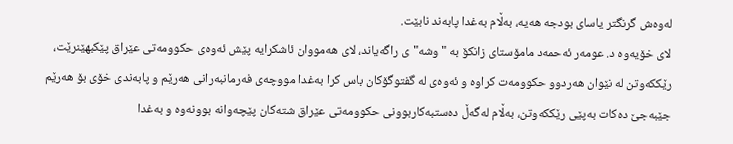لەوەش گرنگتر یاسای بودجە هەیە، بەڵام بەغدا پابەند نابێت.
لای خۆیەوە د. عومەر ئەحمەد مامۆستای زانكۆ بە "وشە"ی راگەیاند، لای هەمووان ئاشكرایە پێش ئەوەی حكوومەتی عێراق پێكبهێنرێت، رێككەوتن لە نێوان هەردوو حكوومەت كراوە و ئەوەی لە گفتوگۆكان باس كرا بەغدا مووچەی فەرمانبەرانی هەرێم و پابەندی خۆی بۆ هەرێم جێبەجێ دەكات بەپێی رێككەوتن، بەڵام لەگەڵ دەستبەكاربوونی حكوومەتی عێراق شتەكان پێچەوانە بوونەوە و بەغدا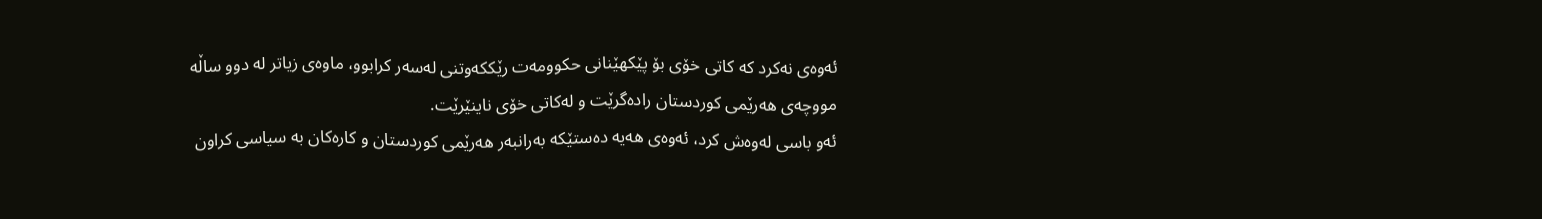ئەوەی نەكرد كە كاتی خۆی بۆ پێكهێنانی حكوومەت رێككەوتنی لەسەر كرابوو، ماوەی زیاتر لە دوو ساڵە مووچەی هەرێمی كوردستان رادەگرێت و لەكاتی خۆی ناینێرێت.
ئەو باسی لەوەش كرد، ئەوەی هەیە دەستێكە بەرانبەر هەرێمی كوردستان و كارەكان بە سیاسی كراون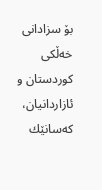بۆ سزادانی خەڵكی كوردستان و ئازاردانیان، كەسانێك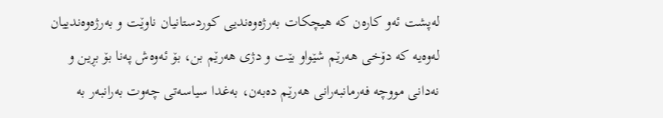لەپشت ئەو كارەن كە هیچكات بەرژەوەندیی كوردستانیان ناوێت و بەرژەوەندییان لەوەیە كە دۆخی هەرێم شێواو بێت و دژی هەرێم بن، بۆ ئەوەش پەنا بۆ بڕین و نەدانی مووچە فەرمانبەرانی هەرێم دەبەن، بەغدا سیاسەتی چەوت بەرانبەر بە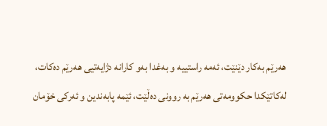هەرێم بەكار دێنێت، ئەمە راستییە و بەغدا بەو كارانە دژایەتیی هەرێم دەكات، لەكاتێكدا حكوومەتی هەرێم بە روونی دەڵێت، ئێمە پابەندین و ئەركی خۆمان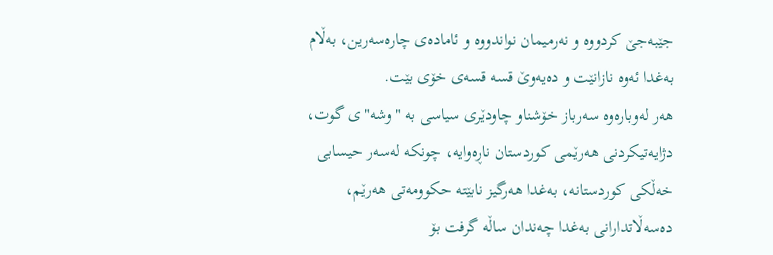جێبەجێ كردووە و نەرمیمان نواندووە و ئامادەی چارەسەرین، بەڵام بەغدا ئەوە نازانێت و دەیەوێ قسە قسەی خۆی بێت.
هەر لەوبارەوە سەرباز خۆشناو چاودێری سیاسی بە "وشە"ی گوت، دژایەتیكردنی هەرێمی كوردستان ناڕەوایە، چونكە لەسەر حیسابی خەڵكی كوردستانە، بەغدا هەرگیز نابێتە حكوومەتی هەرێم، دەسەڵاتدارانی بەغدا چەندان ساڵە گرفت بۆ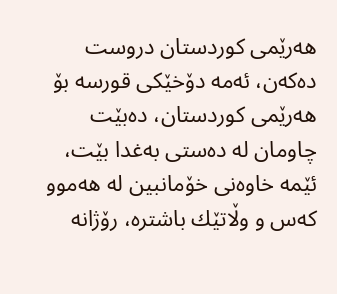هەرێمی كوردستان دروست دەكەن، ئەمە دۆخێكی قورسە بۆ هەرێمی كوردستان، دەبێت چاومان لە دەستی بەغدا بێت، ئێمە خاوەنی خۆمانبین لە هەموو كەس و وڵاتێك باشترە، رۆژانە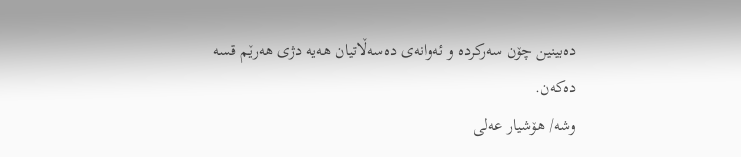دەبینین چۆن سەركردە و ئەوانەی دەسەڵاتیان هەیە دژی هەرێم قسە دەكەن.
وشە/ هۆشیار عەلی